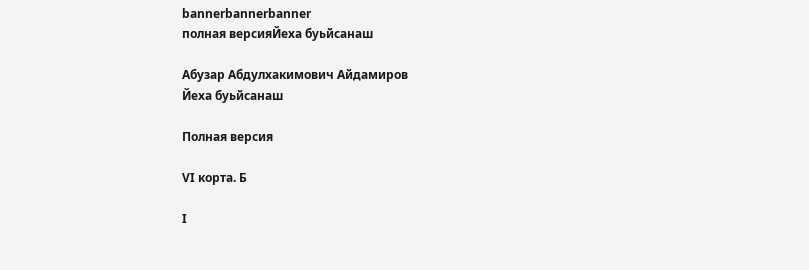bannerbannerbanner
полная версияЙеха буьйсанаш

Абузар Абдулхакимович Айдамиров
Йеха буьйсанаш

Полная версия

VI корта. Б

I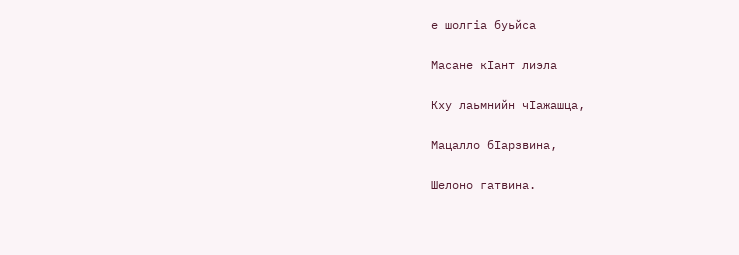е шолгiа буьйса

Масане кIант лиэла

Кху лаьмнийн чIажашца,

Мацалло бIарзвина,

Шелоно гатвина.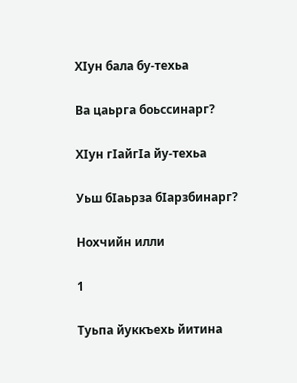ХIун бала бу-техьа

Ва цаьрга боьссинарг?

ХIун гIайгIа йу-техьа

Уьш бIаьрза бIарзбинарг?

Нохчийн илли

1

Туьпа йуккъехь йитина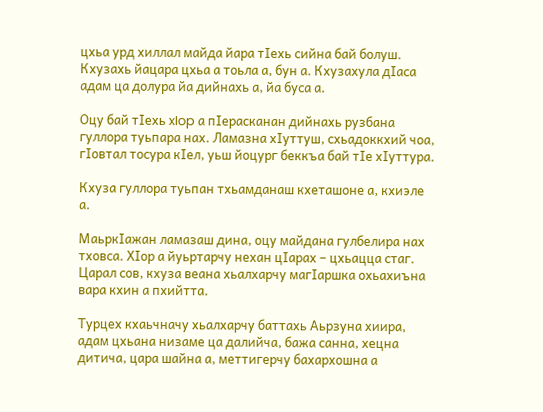цхьа урд хиллал майда йара тIехь сийна бай болуш. Кхузахь йацара цхьа а тоьла а, бун а. Кхузахула дIаса адам ца долура йа дийнахь а, йа буса а.

Оцу бай тIехь xIop а пIерасканан дийнахь рузбана гуллора туьпара нах. Ламазна хIуттуш, схьадоккхий чоа, гIовтал тосура кIел, уьш йоцург беккъа бай тIе хIуттура.

Кхуза гуллора туьпан тхьамданаш кхеташоне а, кхиэле а.

МаьркIажан ламазаш дина, оцу майдана гулбелира нах тховса. ХIор а йуьртарчу нехан цIарах – цхьацца стаг. Царал сов, кхуза веана хьалхарчу магIаршка охьахиъна вара кхин а пхийтта.

Турцех кхаьчначу хьалхарчу баттахь Аьрзуна хиира, адам цхьана низаме ца далийча, бажа санна, хецна дитича, цара шайна а, меттигерчу бахархошна а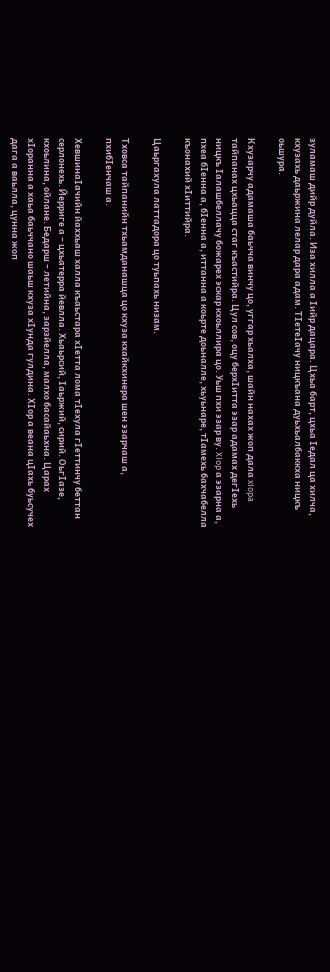зуламаш дийр дуйла. Иза хилла а Iийр дацара. Цхьа барт, цхьа Iедал ца хилча, кхузахь даьржина лелар дара адам. ТIетеIачу ницкъана дуьхьалбаккха ницкъ оьшура.

Кхузарчу адамаша баьчча винчу цо, уггар хьалха, шайн нахах жоп дала xIopa тайпанах цхьацца стаг къастийра. Цул сов, оцу берхIитта эзар адамах дегIехь ницкъ Iалашбеллачу божарех эскар кхоьллира цо. Уьш пхи эзар ву. XIop а эзарна а, пхеа бIенна а, бIенна а, иттанна а коьрте доьналле, хьуьнаре, тIамехь бахчабелла къонахий хIиттийра.

Цаьргахула латтадора цо туьпахь низам.

Тховса тайпанийн тхьамданашца цо кхуза кхайкхинера шен эзарчаш а, пхибIенчаш а.

ХевшинаIачийн йаххьаш халла къаьстара хIетта лома тIехула гIеттинчу беттан серлонехь. Йерриге а – цхьатерра йевлла. Хьаьрсий, Iаьржий, сирий. ОьгIазе, кхоьлина, ойлане. Бедарш – летийна, зарзйелла, малхо басайаьхна. Царах хIоранна а хаьа баьччано шаьш кхуза хIунда гулдина. ХIор а веана цIахь буьсучех дага а ваьлла, цунна жоп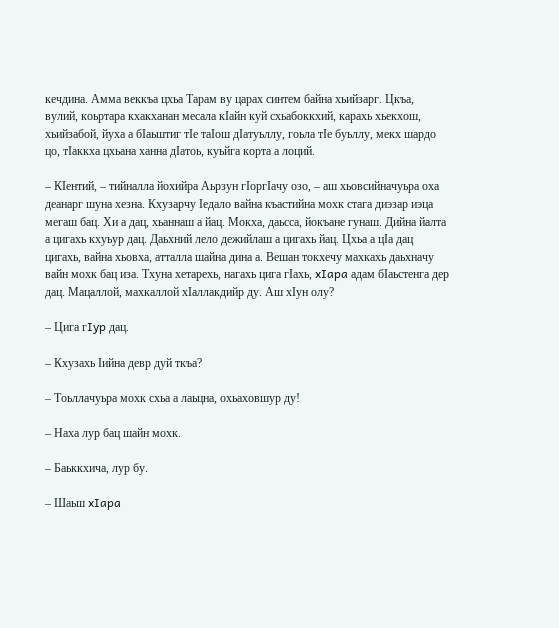кечдина. Амма веккъа цхьа Тарам ву царах синтем байна хьийзарг. Цкъа, вулий, коьртара кхакханан месала кIайн куй схьабоккхий, карахь хьекхош, хьийзабой, йуха а бIаьштиг тIе таIош дIатуьллу, гоьла тIе буьллу, мекх шардо цо, тIаккха цхьана ханна дIатоь, куьйга корта а лоций.

– КIентий, – тийналла йохийра Аьрзун гIоргIачу озо, – аш хьовсийначуьра оха деанарг шуна хезна. Кхузарчу Iедало вайна къастийна мохк стага диэзар иэца мегаш бац. Хи а дац, хьаннаш а йац. Мокха, даьсса, йокъане гунаш. Дийна йалта а цигахь кхуьур дац. Даьхний лело дежийлаш а цигахь йац. Цхьа а цIа дац цигахь, вайна хьовха, атталла шайна дина а. Вешан токхечу махкахь даьхначу вайн мохк бац иза. Тхуна хетарехь, нагахь цига гIахь, xIapa адам бIаьстенга дер дац. Мацаллой, махкаллой хIаллакдийр ду. Аш хIун олу?

– Цига гIyp дац.

– Кхузахь Iийна девр дуй ткъа?

– Тоьллачуьра мохк схьа а лаьцна, охьаховшур ду!

– Наха лур бац шайн мохк.

– Баьккхича, лур бу.

– Шаьш xIapa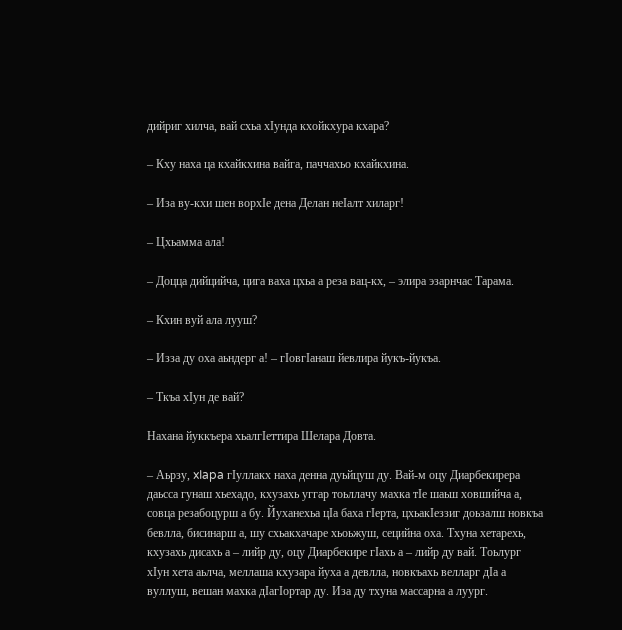дийриг хилча, вай схьа хIунда кхойкхура кхара?

– Кху наха ца кхайкхина вайга, паччахьо кхайкхина.

– Иза ву-кхи шен ворхIе дена Делан неIалт хиларг!

– Цхьамма ала!

– Доцца дийцийча, цига ваха цхьа а реза вац-кх, – элира эзарнчас Тарама.

– Кхин вуй ала лууш?

– Изза ду оха аьндерг а! – гIовгIанаш йевлира йукъ-йукъа.

– Ткъа хIун де вай?

Нахана йуккъера хьалгIеттира Шелара Довта.

– Аьрзу, xIapa гIуллакх наха денна дуьйцуш ду. Вай-м оцу Диарбекирера даьсса гунаш хьехадо, кхузахь уггар тоьллачу махка тIе шаьш ховшийча а, совца резабоцурш а бу. Йуханехьа цIа баха гIерта, цхьакIеззиг доьзалш новкъа бевлла, бисинарш а, шу схьакхачаре хьоьжуш, сецийна оха. Тхуна хетарехь, кхузахь дисахь а – лийр ду, оцу Диарбекире гIахь а – лийр ду вай. Тоьлург хIун хета аьлча, меллаша кхузара йуха а девлла, новкъахь велларг дIа а вуллуш, вешан махка дIагIортар ду. Иза ду тхуна массарна а луург.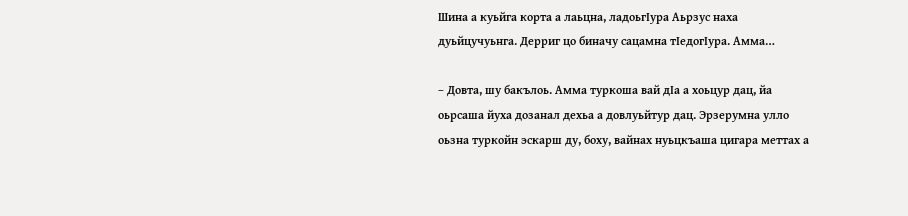Шина а куьйга корта а лаьцна, ладоьгIура Аьрзус наха дуьйцучуьнга. Дерриг цо биначу сацамна тIедогIура. Амма…

– Довта, шу бакълоь. Амма туркоша вай дIа а хоьцур дац, йа оьрсаша йуха дозанал дехьа а довлуьйтур дац. Эрзерумна улло оьзна туркойн эскарш ду, боху, вайнах нуьцкъаша цигара меттах а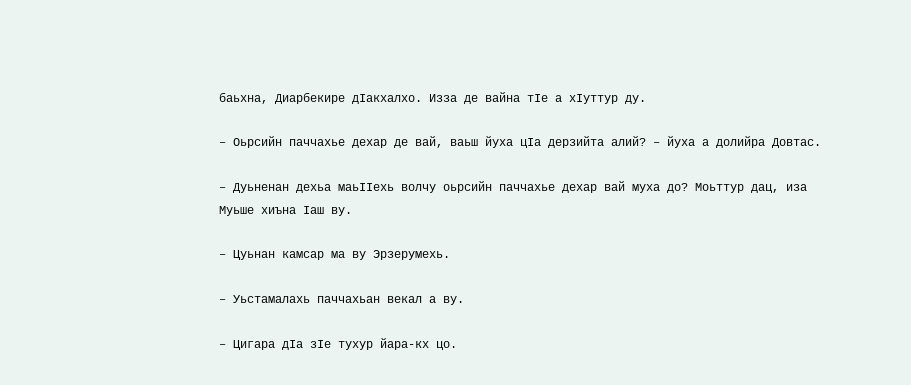баьхна, Диарбекире дIакхалхо. Изза де вайна тIе а хIуттур ду.

– Оьрсийн паччахье дехар де вай, ваьш йуха цIа дерзийта алий? – йуха а долийра Довтас.

– Дуьненан дехьа маьIIехь волчу оьрсийн паччахье дехар вай муха до? Моьттур дац, иза Муьше хиъна Iаш ву.

– Цуьнан камсар ма ву Эрзерумехь.

– Уьстамалахь паччахьан векал а ву.

– Цигара дIа зIе тухур йара-кх цо.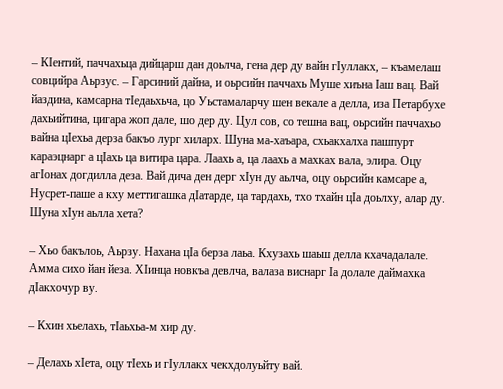– КIентий, паччахьца дийцарш дан доьлча, гена дер ду вайн гIуллакх, – къамелаш совцийра Аьрзус. – Гарсиний дайна, и оьрсийн паччахь Муше хиъна Iаш вац. Вай йаздина, камсарна тIедаьхьча, цо Уьстамаларчу шен векале а делла, иза Петарбухе дахьийтина, цигара жоп дале, шо дер ду. Цул сов, со тешна вац, оьрсийн паччахьо вайна цIехьа дерза бакъо лург хиларх. Шуна ма-хаъара, схьакхалха пашпурт караэцнарг а цIахь ца витира цара. Лаахь а, ца лаахь а махках вала, элира. Оцу агIонах догдилла деза. Вай дича ден дерг хIун ду аьлча, оцу оьрсийн камсаре а, Нусрет-паше а кху меттигашка дIатарде, ца тардахь, тхо тхайн цIа доьлху, алар ду. Шуна хIун аьлла хета?

– Хьо бакълоь, Аьрзу. Нахана цIа берза лаьа. Кхузахь шаьш делла кхачадалале. Амма сихо йан йеза. ХIинца новкъа девлча, валаза виснарг Iа долале даймахка дIакхочур ву.

– Кхин хьелахь, тIаьхьа-м хир ду.

– Делахь хIета, оцу тIехь и гIуллакх чекхдолуьйту вай.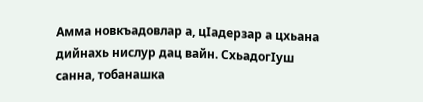Амма новкъадовлар а, цIадерзар а цхьана дийнахь нислур дац вайн. СхьадогIуш санна, тобанашка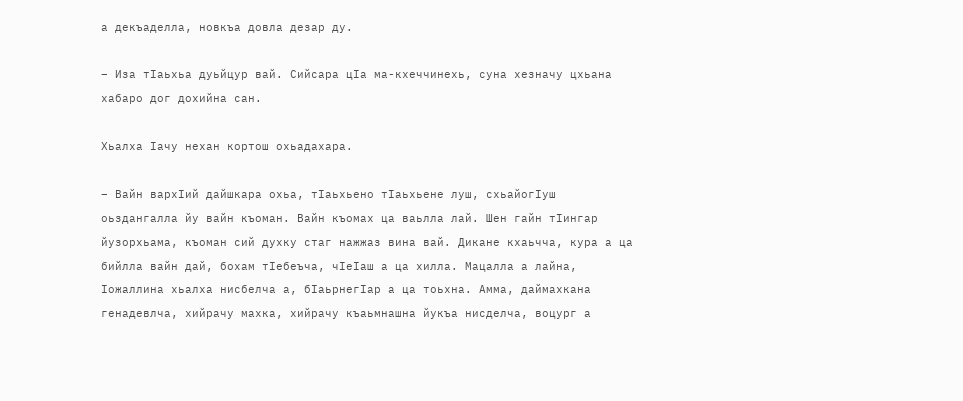а декъаделла, новкъа довла дезар ду.

– Иза тIаьхьа дуьйцур вай. Сийсара цIа ма-кхеччинехь, суна хезначу цхьана хабаро дог дохийна сан.

Хьалха Iачу нехан кортош охьадахара.

– Вайн вархIий дайшкара охьа, тIаьхьено тIаьхьене луш, схьайогIуш оьздангалла йу вайн къоман. Вайн къомах ца ваьлла лай. Шен гайн тIингар йузорхьама, къоман сий духку стаг нажжаз вина вай. Дикане кхаьчча, кура а ца бийлла вайн дай, бохам тIебеъча, чIеIаш а ца хилла. Мацалла а лайна, Iожаллина хьалха нисбелча а, бIаьрнегIар а ца тоьхна. Амма, даймахкана генадевлча, хийрачу махка, хийрачу къаьмнашна йукъа нисделча, воцург а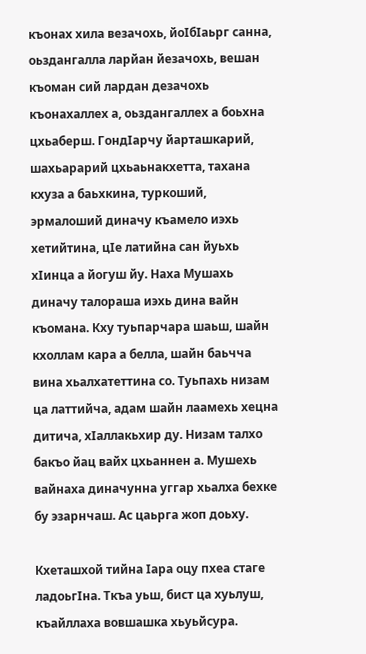къонах хила везачохь, йоIбIаьрг санна, оьздангалла ларйан йезачохь, вешан къоман сий лардан дезачохь къонахаллех а, оьздангаллех а боьхна цхьаберш. ГондIарчу йарташкарий, шахьарарий цхьаьнакхетта, тахана кхуза а баьхкина, туркоший, эрмалоший диначу къамело иэхь хетийтина, цIе латийна сан йуьхь хIинца а йогуш йу. Наха Мушахь диначу талораша иэхь дина вайн къомана. Кху туьпарчара шаьш, шайн кхоллам кара а белла, шайн баьчча вина хьалхатеттина со. Туьпахь низам ца латтийча, адам шайн лаамехь хецна дитича, хIаллакьхир ду. Низам талхо бакъо йац вайх цхьаннен а. Мушехь вайнаха диначунна уггар хьалха бехке бу эзарнчаш. Ас цаьрга жоп доьху.

Кхеташхой тийна Iара оцу пхеа стаге ладоьгIна. Ткъа уьш, бист ца хуьлуш, къайллаха вовшашка хьуьйсура.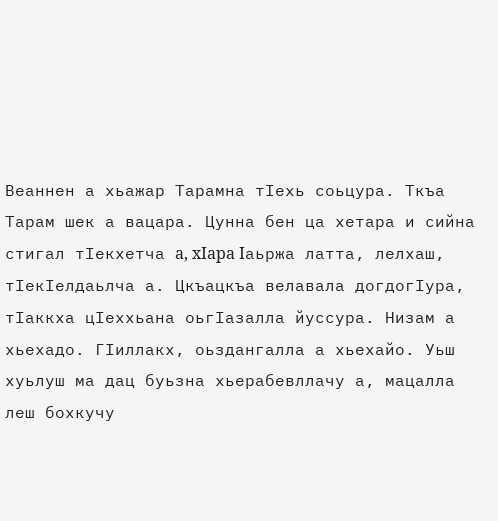Веаннен а хьажар Тарамна тIехь соьцура. Ткъа Тарам шек а вацара. Цунна бен ца хетара и сийна стигал тIекхетча a, xIapa Iаьржа латта, лелхаш, тIекIелдаьлча а. Цкъацкъа велавала догдогIура, тIаккха цIеххьана оьгIазалла йуссура. Низам а хьехадо. ГIиллакх, оьздангалла а хьехайо. Уьш хуьлуш ма дац буьзна хьерабевллачу а, мацалла леш бохкучу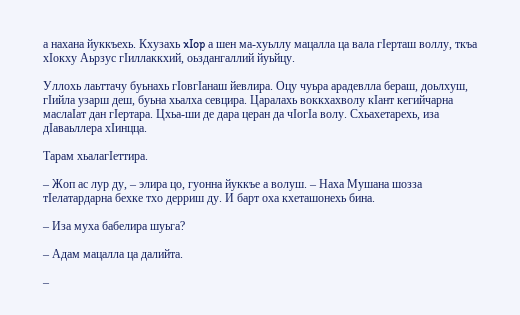а нахана йуккъехь. Кхузахь xIop а шен ма-хуьллу мацалла ца вала гIерташ воллу, ткъа хIокху Аьрзус гIиллаккхий, оьздангаллий йуьйцу.

Уллохь лаьттачу буьнахь гIовгIанаш йевлира. Оцу чуьра арадевлла бераш, доьлхуш, гIийла узарш деш, буьна хьалха севцира. Царалахь воккхахволу кIант кегийчарна маслаIат дан гIертара. Цхьа-ши де дара церан да чIогIа волу. Схьахетарехь, иза дIаваьллера хIинцца.

Тарам хьалагIеттира.

– Жоп ас лур ду, – элира цо, гуонна йуккъе а волуш. – Наха Мушана шозза тIелатардарна бехке тхо дерриш ду. И барт оха кхеташонехь бина.

– Иза муха бабелира шуьга?

– Адам мацалла ца далийта.

–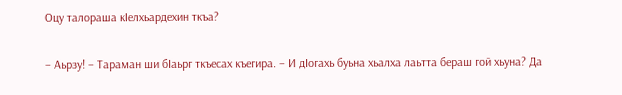Оцу талораша кIелхьардехин ткъа?

– Аьрзу! – Тараман ши бIаьрг ткъесах къегира. – И дIогахь буьна хьалха лаьтта бераш гой хьуна? Да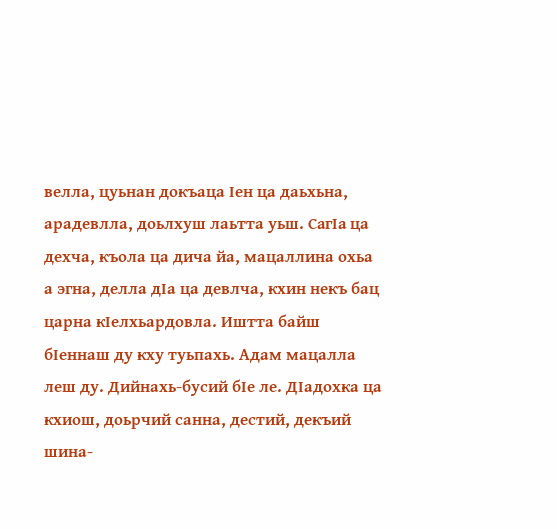велла, цуьнан докъаца Iен ца даьхьна, арадевлла, доьлхуш лаьтта уьш. CaгIa ца дехча, къола ца дича йа, мацаллина охьа а эгна, делла дIа ца девлча, кхин некъ бац царна кIелхьардовла. Иштта байш бIеннаш ду кху туьпахь. Адам мацалла леш ду. Дийнахь-бусий бIе ле. ДIадохка ца кхиош, доьрчий санна, дестий, декъий шина-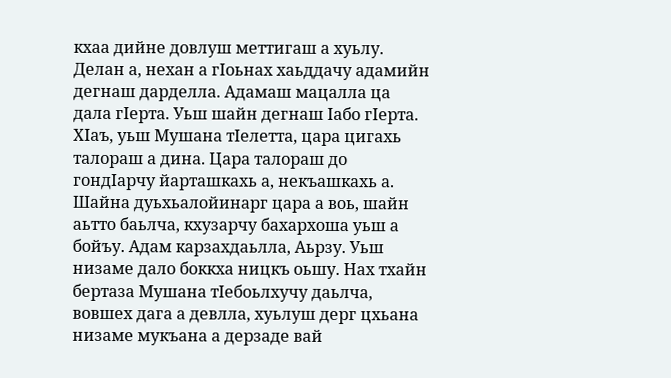кхаа дийне довлуш меттигаш а хуьлу. Делан а, нехан а гIоьнах хаьддачу адамийн дегнаш дарделла. Адамаш мацалла ца дала гIерта. Уьш шайн дегнаш Iабо гIерта. ХIаъ, уьш Мушана тIелетта, цара цигахь талораш а дина. Цара талораш до гондIарчу йарташкахь а, некъашкахь а. Шайна дуьхьалойинарг цара а воь, шайн аьтто баьлча, кхузарчу бахархоша уьш а бойъу. Адам карзахдаьлла, Аьрзу. Уьш низаме дало боккха ницкъ оьшу. Нах тхайн бертаза Мушана тIебоьлхучу даьлча, вовшех дага а девлла, хуьлуш дерг цхьана низаме мукъана а дерзаде вай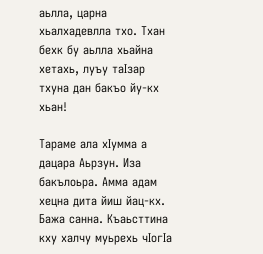аьлла, царна хьалхадевлла тхо. Тхан бехк бу аьлла хьайна хетахь, луъу таIзар тхуна дан бакъо йу-кх хьан!

Тараме ала хIумма а дацара Аьрзун. Иза бакълоьра. Амма адам хецна дита йиш йац-кх. Бажа санна. Къаьсттина кху халчу муьрехь чIогIа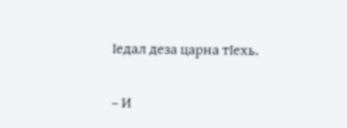Iедал деза царна тIехь.

– И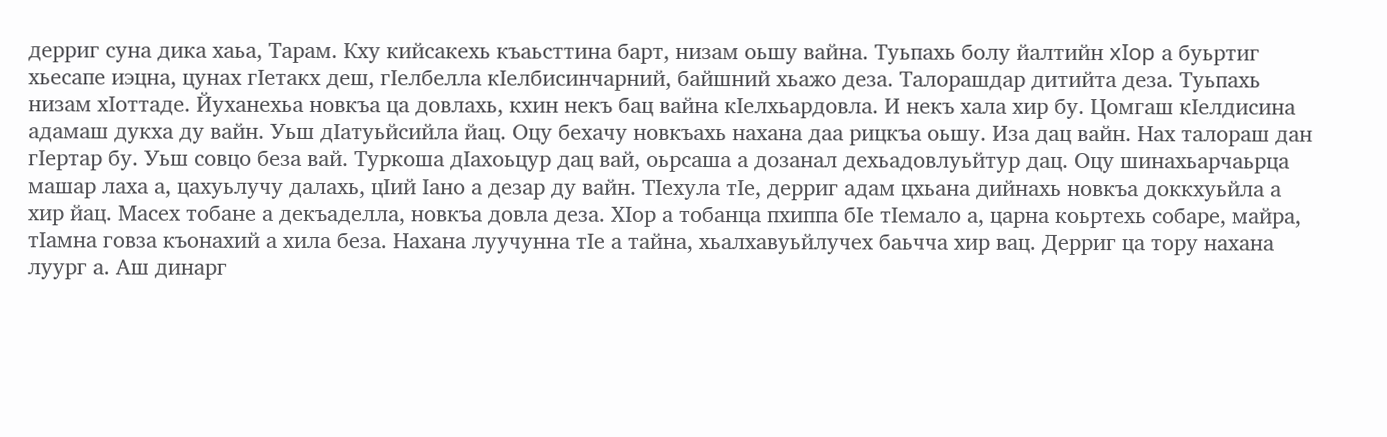дерриг суна дика хаьа, Тарам. Кху кийсакехь къаьсттина барт, низам оьшу вайна. Туьпахь болу йалтийн xIop а буьртиг хьесапе иэцна, цунах гIетакх деш, гIелбелла кIелбисинчарний, байшний хьажо деза. Талорашдар дитийта деза. Туьпахь низам хIоттаде. Йуханехьа новкъа ца довлахь, кхин некъ бац вайна кIелхьардовла. И некъ хала хир бу. Цомгаш кIелдисина адамаш дукха ду вайн. Уьш дIатуьйсийла йац. Оцу бехачу новкъахь нахана даа рицкъа оьшу. Иза дац вайн. Нах талораш дан гIертар бу. Уьш совцо беза вай. Туркоша дIахоьцур дац вай, оьрсаша а дозанал дехьадовлуьйтур дац. Оцу шинахьарчаьрца машар лаха а, цахуьлучу далахь, цIий Iано а дезар ду вайн. ТIехула тIе, дерриг адам цхьана дийнахь новкъа доккхуьйла а хир йац. Масех тобане а декъаделла, новкъа довла деза. ХIор а тобанца пхиппа бIе тIемало а, царна коьртехь собаре, майра, тIамна говза къонахий а хила беза. Нахана луучунна тIе а тайна, хьалхавуьйлучех баьчча хир вац. Дерриг ца тору нахана луург а. Аш динарг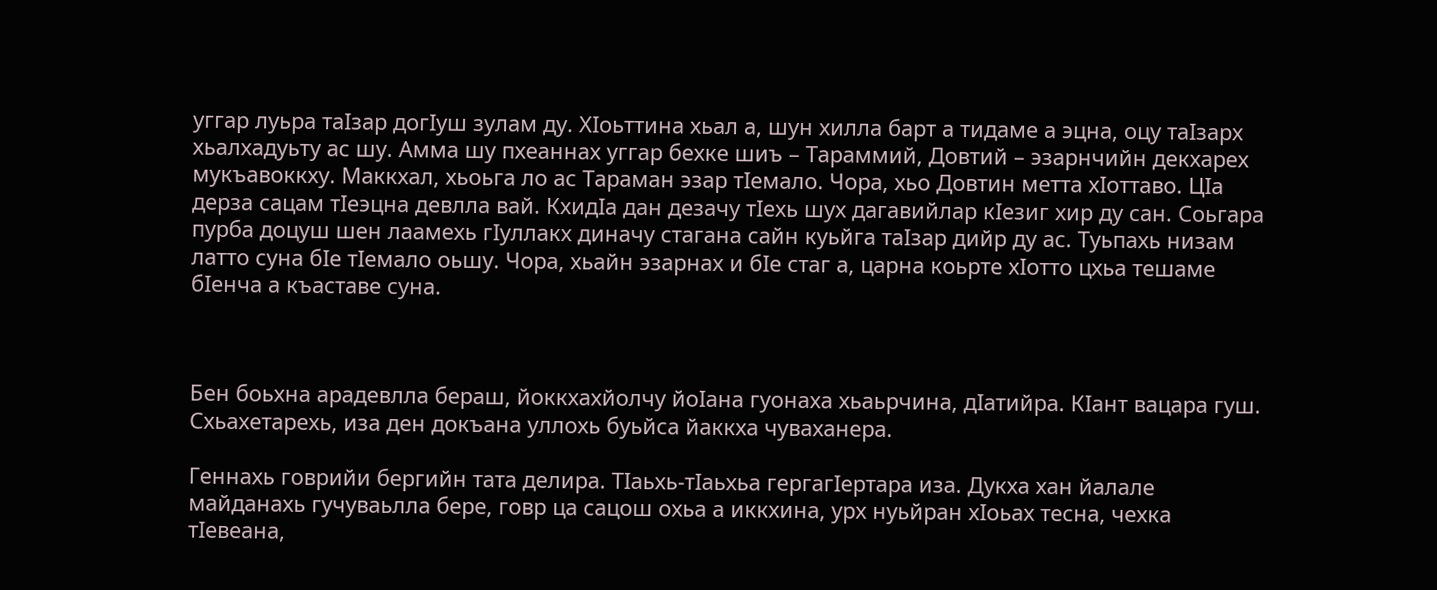уггар луьра таIзар догIуш зулам ду. ХIоьттина хьал а, шун хилла барт а тидаме а эцна, оцу таIзарх хьалхадуьту ас шу. Амма шу пхеаннах уггар бехке шиъ – Тараммий, Довтий – эзарнчийн декхарех мукъавоккху. Маккхал, хьоьга ло ас Тараман эзар тIемало. Чора, хьо Довтин метта хIоттаво. ЦIа дерза сацам тIеэцна девлла вай. КхидIа дан дезачу тIехь шух дагавийлар кIезиг хир ду сан. Соьгара пурба доцуш шен лаамехь гIуллакх диначу стагана сайн куьйга таIзар дийр ду ас. Туьпахь низам латто суна бIе тIемало оьшу. Чора, хьайн эзарнах и бIе стаг а, царна коьрте хIотто цхьа тешаме бIенча а къаставе суна.



Бен боьхна арадевлла бераш, йоккхахйолчу йоIана гуонаха хьаьрчина, дIатийра. КIант вацара гуш. Схьахетарехь, иза ден докъана уллохь буьйса йаккха чуваханера.

Геннахь говрийи бергийн тата делира. ТIаьхь-тIаьхьа гергагIертара иза. Дукха хан йалале майданахь гучуваьлла бере, говр ца сацош охьа а иккхина, урх нуьйран хIоьах тесна, чехка тIевеана,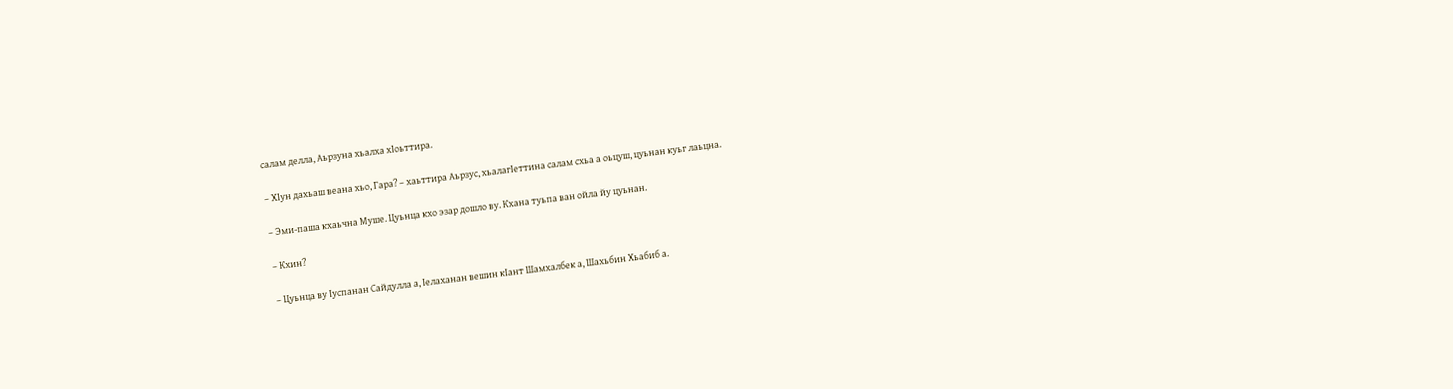салам делла, Аьрзуна хьалха хIоьттира.

– ХIун дахьаш веана хьо, Гара? – хаьттира Аьрзус, хьалагIеттина салам схьа а оьцуш, цуьнан куьг лаьцна.

– Эми-паша кхаьчна Муше. Цуьнца кхо эзар дошло ву. Кхана туьпа ван ойла йу цуьнан.

– Кхин?

– Цуьнца ву Iуспанан Сайдулла а, Iелаханан вешин кIант Шамхалбек а, Шахьбин Хьабиб а.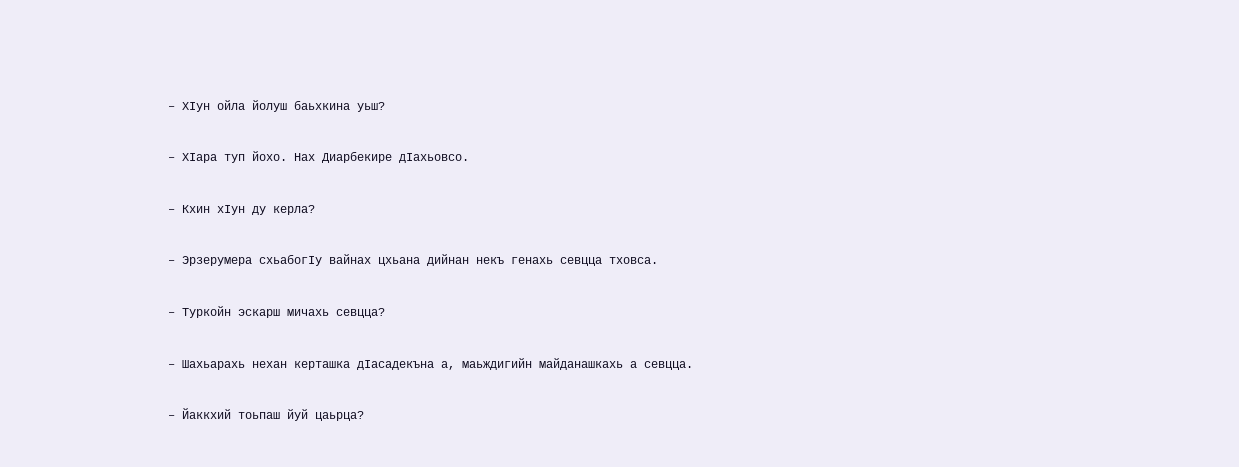– ХIун ойла йолуш баьхкина уьш?

– ХIара туп йохо. Нах Диарбекире дIахьовсо.

– Кхин хIун ду керла?

– Эрзерумера схьабогIу вайнах цхьана дийнан некъ генахь севцца тховса.

– Туркойн эскарш мичахь севцца?

– Шахьарахь нехан керташка дIасадекъна а, маьждигийн майданашкахь а севцца.

– Йаккхий тоьпаш йуй цаьрца?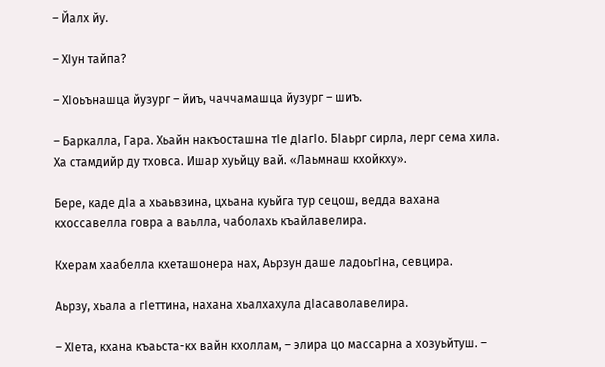– Йалх йу.

– ХIун тайпа?

– ХIоьънашца йузург – йиъ, чаччамашца йузург – шиъ.

– Баркалла, Гара. Хьайн накъосташна тIе дIагIо. БIаьрг сирла, лерг сема хила. Ха стамдийр ду тховса. Ишар хуьйцу вай. «Лаьмнаш кхойкху».

Бере, каде дIа а хьаьвзина, цхьана куьйга тур сецош, ведда вахана кхоссавелла говра а ваьлла, чаболахь къайлавелира.

Кхерам хаабелла кхеташонера нах, Аьрзун даше ладоьгIна, севцира.

Аьрзу, хьала а гIеттина, нахана хьалхахула дIасаволавелира.

– ХIета, кхана къаьста-кх вайн кхоллам, – элира цо массарна а хозуьйтуш. –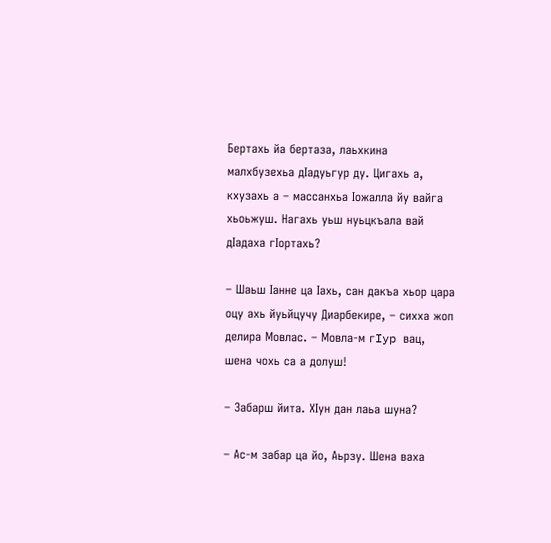Бертахь йа бертаза, лаьхкина малхбузехьа дIадуьгур ду. Цигахь а, кхузахь а – массанхьа Iожалла йу вайга хьоьжуш. Нагахь уьш нуьцкъала вай дIадаха гIортахь?

– Шаьш Iанне ца Iахь, сан дакъа хьор цара оцу ахь йуьйцучу Диарбекире, – сихха жоп делира Мовлас. – Мовла-м гIyp вац, шена чохь са а долуш!

– Забарш йита. XIун дан лаьа шуна?

– Ас-м забар ца йо, Аьрзу. Шена ваха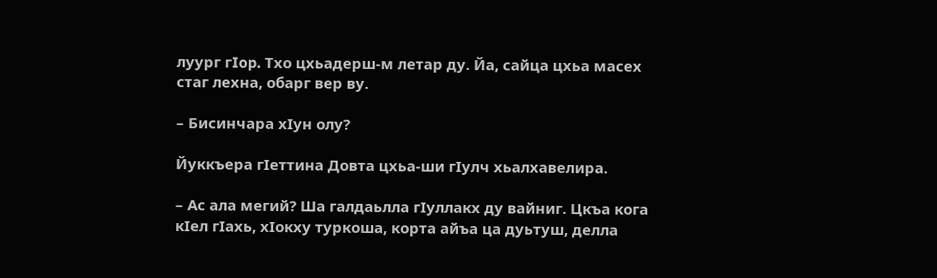луург гIop. Тхо цхьадерш-м летар ду. Йа, сайца цхьа масех стаг лехна, обарг вер ву.

– Бисинчара хIун олу?

Йуккъера гIеттина Довта цхьа-ши гIулч хьалхавелира.

– Ас ала мегий? Ша галдаьлла гIуллакх ду вайниг. Цкъа кога кIел гIахь, хIокху туркоша, корта айъа ца дуьтуш, делла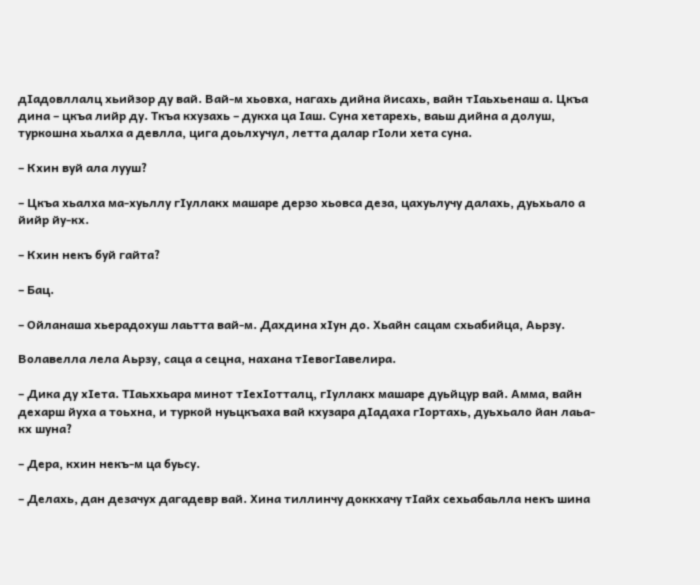дIадовллалц хьийзор ду вай. Вай-м хьовха, нагахь дийна йисахь, вайн тIаьхьенаш а. Цкъа дина – цкъа лийр ду. Ткъа кхузахь – дукха ца Iаш. Суна хетарехь, ваьш дийна а долуш, туркошна хьалха а девлла, цига доьлхучул, летта далар гIоли хета суна.

– Кхин вуй ала лууш?

– Цкъа хьалха ма-хуьллу гIуллакх машаре дерзо хьовса деза, цахуьлучу далахь, дуьхьало а йийр йу-кх.

– Кхин некъ буй гайта?

– Бац.

– Ойланаша хьерадохуш лаьтта вай-м. Дахдина хIун до. Хьайн сацам схьабийца, Аьрзу.

Волавелла лела Аьрзу, саца а сецна, нахана тIевогIавелира.

– Дика ду хIета. ТIаьххьара минот тIехIотталц, гIуллакх машаре дуьйцур вай. Амма, вайн дехарш йуха а тоьхна, и туркой нуьцкъаха вай кхузара дIадаха гIортахь, дуьхьало йан лаьа-кх шуна?

– Дера, кхин некъ-м ца буьсу.

– Делахь, дан дезачух дагадевр вай. Хина тиллинчу доккхачу тIайх сехьабаьлла некъ шина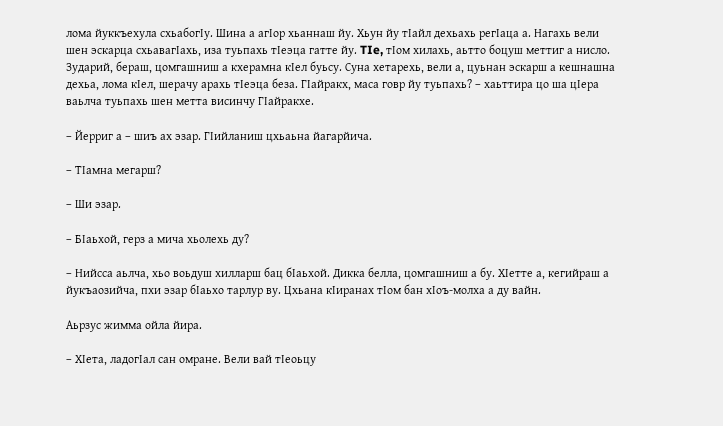лома йуккъехула схьабогIу. Шина а агIор хьаннаш йу. Хьун йу тIайл дехьахь регIаца а. Нагахь вели шен эскарца схьавагIахь, иза туьпахь тIеэца гатте йу. TIe, тIом хилахь, аьтто боцуш меттиг а нисло. Зударий, бераш, цомгашниш а кхерамна кIел буьсу. Суна хетарехь, вели а, цуьнан эскарш а кешнашна дехьа, лома кIел, шерачу арахь тIеэца беза. ГIайракх, маса говр йу туьпахь? – хаьттира цо ша цIера ваьлча туьпахь шен метта висинчу ГIайракхе.

– Йерриг а – шиъ ах эзар. ГIийланиш цхьаьна йагарйича.

– ТIамна мегарш?

– Ши эзар.

– БIаьхой, герз а мича хьолехь ду?

– Нийсса аьлча, хьо воьдуш хилларш бац бIаьхой. Дикка белла, цомгашниш а бу. ХIетте а, кегийраш а йукъаозийча, пхи эзар бIаьхо тарлур ву. Цхьана кIиранах тIом бан хIоъ-молха а ду вайн.

Аьрзус жимма ойла йира.

– ХIета, ладогIал сан омране. Вели вай тIеоьцу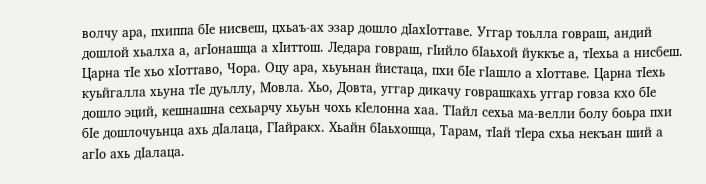волчу ара, пхиппа бIе нисвеш, цхьаъ-ах эзар дошло дIахIоттаве. Уггар тоьлла говраш, андий дошлой хьалха а, агIонашца а хIиттош. Ледара говраш, гIийло бIаьхой йуккъе а, тIехьа а нисбеш. Царна тIе хьо хIоттаво, Чора. Оцу ара, хьуьнан йистаца, пхи бIе гIашло а хIоттаве. Царна тIехь куьйгалла хьуна тIе дуьллу, Мовла. Хьо, Довта, уггар дикачу говрашкахь уггар говза кхо бIе дошло эций, кешнашна сехьарчу хьуьн чохь кIелонна хаа. ТIайл сехьа ма-велли болу боьра пхи бIе дошлочуьнца ахь дIалаца, ГIайракх. Хьайн бIаьхошца, Тарам, тIай тIера схьа некъан ший а агIо ахь дIалаца.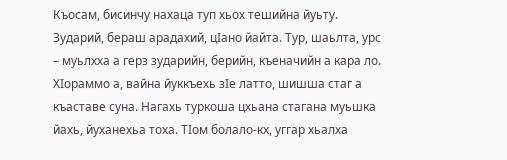Къосам, бисинчу нахаца туп хьох тешийна йуьту. Зударий, бераш арадахий, цIано йайта. Тур, шаьлта, урс – муьлхха а герз зударийн, берийн, къеначийн а кара ло. ХIораммо а, вайна йуккъехь зIе латто, шишша стаг а къаставе суна. Нагахь туркоша цхьана стагана муьшка йахь, йуханехьа тоха. ТIом болало-кх, уггар хьалха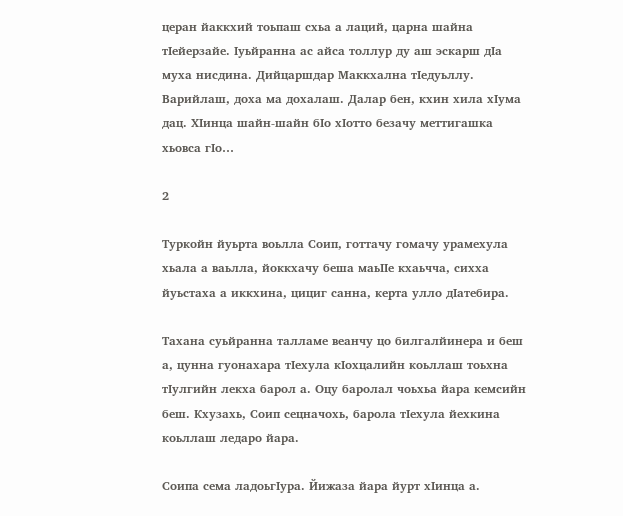церан йаккхий тоьпаш схьа а лаций, царна шайна тIейерзайе. Iуьйранна ас айса толлур ду аш эскарш дIа муха нисдина. Дийцаршдар Маккхална тIедуьллу. Варийлаш, доха ма дохалаш. Далар бен, кхин хила хIума дац. ХIинца шайн-шайн бIо хIотто безачу меттигашка хьовса гIo…

2

Туркойн йуьрта воьлла Соип, готтачу гомачу урамехула хьала а ваьлла, йоккхачу беша маьIIе кхаьчча, сихха йуьстаха а иккхина, цициг санна, керта улло дIатебира.

Тахана суьйранна талламе веанчу цо билгалйинера и беш а, цунна гуонахара тIехула кIохцалийн коьллаш тоьхна тIулгийн лекха барол а. Оцу баролал чоьхьа йара кемсийн беш. Кхузахь, Соип сецначохь, барола тIехула йехкина коьллаш ледаро йара.

Соипа сема ладоьгIура. Йижаза йара йурт хIинца а.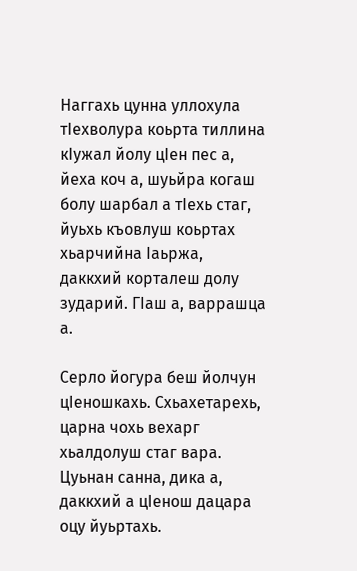Наггахь цунна уллохула тIехволура коьрта тиллина кIужал йолу цIен пес а, йеха коч а, шуьйра когаш болу шарбал а тIехь стаг, йуьхь къовлуш коьртах хьарчийна Iаьржа, даккхий корталеш долу зударий. ГIаш а, варрашца а.

Серло йогура беш йолчун цIеношкахь. Схьахетарехь, царна чохь вехарг хьалдолуш стаг вара. Цуьнан санна, дика а, даккхий а цIенош дацара оцу йуьртахь.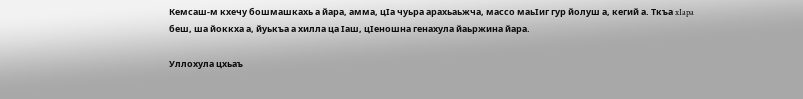Кемсаш-м кхечу бошмашкахь а йара, амма, цIа чуьра арахьаьжча, массо маьIиг гур йолуш а, кегий а. Ткъа xIapa беш, ша йоккха а, йуькъа а хилла ца Iаш, цIеношна генахула йаьржина йара.

Уллохула цхьаъ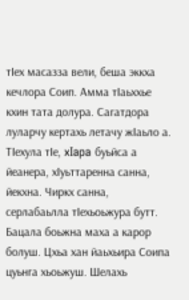тIех масазза вели, беша эккха кечлора Соип. Амма тIаьххье кхин тата долура. Сагатдора луларчу кертахь летачу жIаьло а. ТIехула тIе, xIapa буьйса а йеанера, хIуьттаренна санна, йекхна. Чиркх санна, серлабаьлла тIехьоьжура бутт. Бацала боьжна маха а карор болуш. Цхьа хан йаьхьира Соипа цуьнга хьоьжуш. Шелахь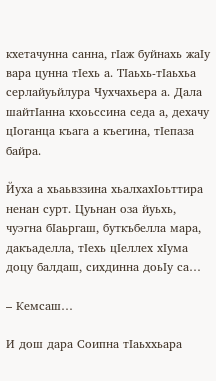кхетачунна санна, гIаж буйнахь жаIу вара цунна тIехь а. ТIаьхь-тIаьхьа серлайуьйлура Чухчахьера а. Дала шайтIанна кхоьссина седа а, дехачу цIоганца къага а къегина, тIепаза байра.

Йуха а хьаьвззина хьалхахIоьттира ненан сурт. Цуьнан оза йуьхь, чуэгна бIаьргаш, буткъбелла мара, дакъаделла, тIехь цIеллех хIума доцу балдаш, сихдинна доьIу са…

– Кемсаш…

И дош дара Соипна тIаьххьара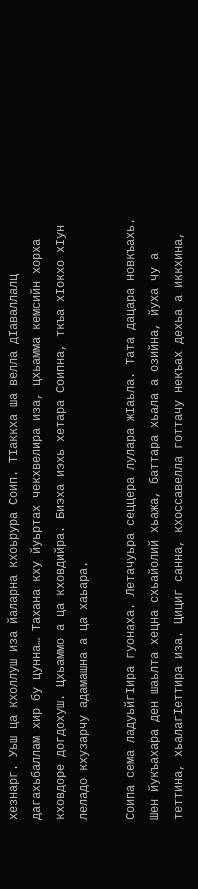хезнарг. Уьш ца кхоллуш иза йаларна кхоьрура Соип. ТIаккха ша велла дIаваллалц дагахьбаллам хир бу цунна… Тахана кху йуьртах чекхвелира иза, цхьамма кемсийн хорха кховдоре догдохуш. Цхьаммо а ца кховдийра. Биэха иэхь хетара Соипна, ткъа хIокхо хIун леладо кхузарчу адамашна а ца хаьара.

Соипа сема ладуьйгIира гуонаха. Летачуьра сеццера лулара жIаьла. Тата дацара новкъахь. Шен йукъахара ден шаьлта хецна схьайолий хьажа, баттара хьала а озийна, йуха чу а теттина, хьалагIеттира иза. Цициг санна, кхоссавелла готтачу некъах дехьа а иккхина,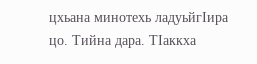цхьана минотехь ладуьйгIира цо. Тийна дара. ТIаккха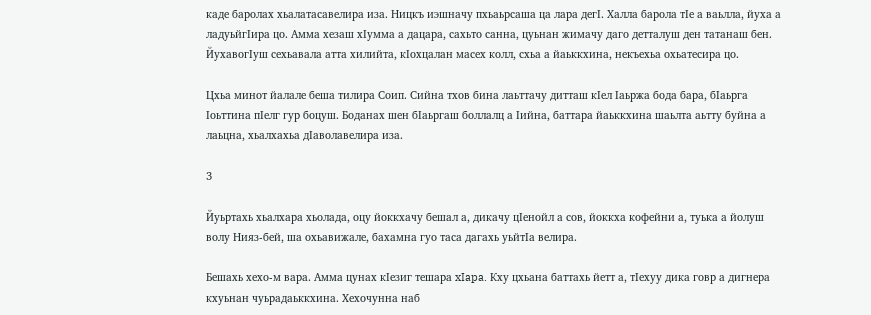каде баролах хьалатасавелира иза. Ницкъ иэшначу пхьаьрсаша ца лара дегI. Халла барола тIе а ваьлла, йуха а ладуьйгIира цо. Амма хезаш хIумма а дацара, сахьто санна, цуьнан жимачу даго детталуш ден татанаш бен. ЙухавогIуш сехьавала атта хилийта, кIохцалан масех колл, схьа а йаьккхина, некъехьа охьатесира цо.

Цхьа минот йалале беша тилира Соип. Сийна тхов бина лаьттачу дитташ кIел Iаьржа бода бара, бIаьрга Iоьттина пIелг гур боцуш. Боданах шен бIаьргаш боллалц а Iийна, баттара йаьккхина шаьлта аьтту буйна а лаьцна, хьалхахьа дIаволавелира иза.

3

Йуьртахь хьалхара хьолада, оцу йоккхачу бешал а, дикачу цIенойл а сов, йоккха кофейни а, туька а йолуш волу Нияз-бей, ша охьавижале, бахамна гуо таса дагахь уьйтIа велира.

Бешахь хехо-м вара. Амма цунах кIезиг тешара xIapa. Кху цхьана баттахь йетт а, тIехуу дика говр а дигнера кхуьнан чуьрадаьккхина. Хехочунна наб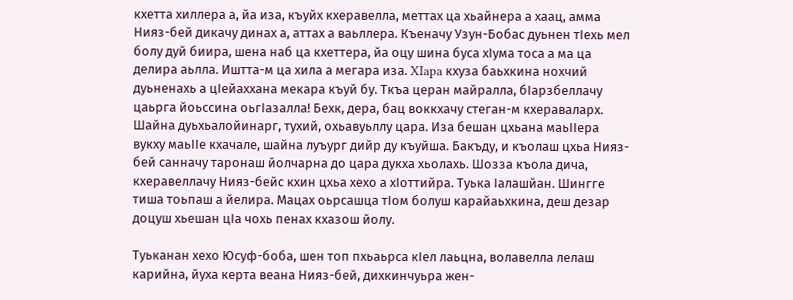кхетта хиллера а, йа иза, къуйх кхеравелла, меттах ца хьайнера а хаац, амма Нияз-бей дикачу динах а, аттах а ваьллера. Къеначу Узун-Бобас дуьнен тIехь мел болу дуй биира, шена наб ца кхеттера, йа оцу шина буса хIума тоса а ма ца делира аьлла. Иштта-м ца хила а мегара иза. XIapa кхуза баьхкина нохчий дуьненахь а цIейаххана мекара къуй бу. Ткъа церан майралла, бIарзбеллачу цаьрга йоьссина оьгIазалла! Бехк, дера, бац воккхачу стеган-м кхераваларх. Шайна дуьхьалойинарг, тухий, охьавуьллу цара. Иза бешан цхьана маьIIера вукху маьIIе кхачале, шайна луъург дийр ду къуйша. Бакъду, и къолаш цхьа Нияз-бей санначу таронаш йолчарна до цара дукха хьолахь. Шозза къола дича, кхеравеллачу Нияз-бейс кхин цхьа хехо а хIоттийра. Туька Iалашйан. Шингге тиша тоьпаш а йелира. Мацах оьрсашца тIом болуш карайаьхкина, деш дезар доцуш хьешан цIа чохь пенах кхазош йолу.

Туьканан хехо Юсуф-боба, шен топ пхьаьрса кIел лаьцна, волавелла лелаш карийна, йуха керта веана Нияз-бей, дихкинчуьра жен-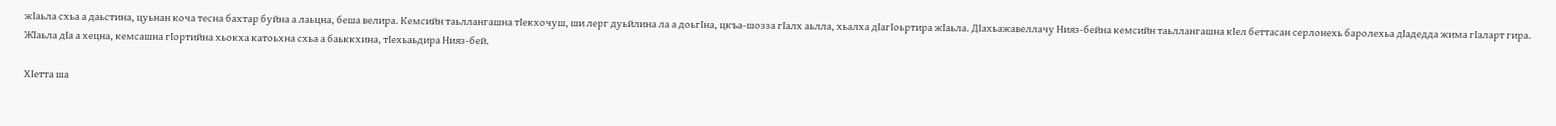жIаьла схьа а даьстина, цуьнан коча тесна бахтар буйна а лаьцна, беша велира. Кемсийн таьллангашна тIекхочуш, ши лерг дуьйлина ла а доьгIна, цкъа-шозза гIалх аьлла, хьалха дIагIоьртира жIаьла. ДIахьажавеллачу Нияз-бейна кемсийн таьллангашна кIел беттасан серлонехь баролехьа дIадедда жима гIаларт гира. ЖIаьла дIа а хецна, кемсашна гIортийна хьокха катоьхна схьа а баьккхина, тIехьаьдира Нияз-бей.

ХIетта ша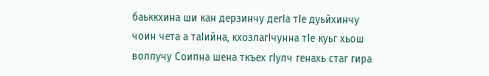баьккхина ши кан дерзинчу дегIа тIе дуьйхинчу чоин чета а таIийна, кхозлагIчунна тIе куьг хьош воллучу Соипна шена ткъех гIулч генахь стаг гира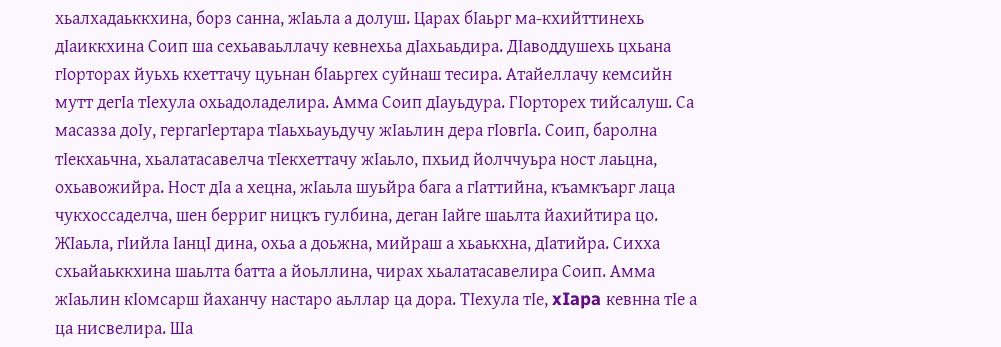хьалхадаьккхина, борз санна, жIаьла а долуш. Царах бIаьрг ма-кхийттинехь дIаиккхина Соип ша сехьаваьллачу кевнехьа дIахьаьдира. ДIаводдушехь цхьана гIорторах йуьхь кхеттачу цуьнан бIаьргех суйнаш тесира. Атайеллачу кемсийн мутт дегIа тIехула охьадоладелира. Амма Соип дIауьдура. ГIорторех тийсалуш. Са масазза доIу, гергагIертара тIаьхьауьдучу жIаьлин дера гIовгIа. Соип, баролна тIекхаьчна, хьалатасавелча тIекхеттачу жIаьло, пхьид йолччуьра ност лаьцна, охьавожийра. Ност дIа а хецна, жIаьла шуьйра бага а гIаттийна, къамкъарг лаца чукхоссаделча, шен берриг ницкъ гулбина, деган Iайге шаьлта йахийтира цо. ЖIаьла, гIийла IанцI дина, охьа а доьжна, мийраш а хьаькхна, дIатийра. Сихха схьайаьккхина шаьлта батта а йоьллина, чирах хьалатасавелира Соип. Амма жIаьлин кIомсарш йаханчу настаро аьллар ца дора. ТIехула тIе, xIapa кевнна тIе а ца нисвелира. Ша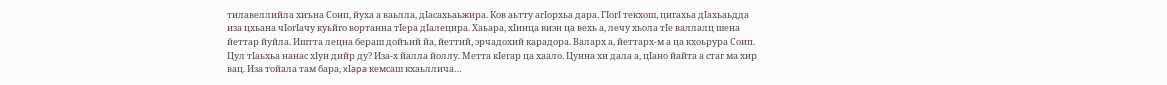тилавеллийла хиъна Соип, йуха а ваьлла, дIасахьаьжира. Ков аьтту агIорхьа дара. ГIогI текхош, цигахьа дIахьаьдда иза цхьана чIогIачу куьйго вортанна тIера дIалецира. Хаьара, хIинца виэн ца вехь а, лечу хьола тIе валлалц шена йеттар йуйла. Иштта лецна бераш дойъий йа, йеттий, эрчадохий карадора. Валарх а, йеттарх-м а ца кхоьрура Соип. Цул тIаьхьа нанас хIун дийр ду? Иза-х йалла йоллу. Метта кIегар ца хаало. Цунна хи дала а, цIано йайта а стаг ма хир вац. Иза тойала там бара, xIapa кемсаш кхаьллича…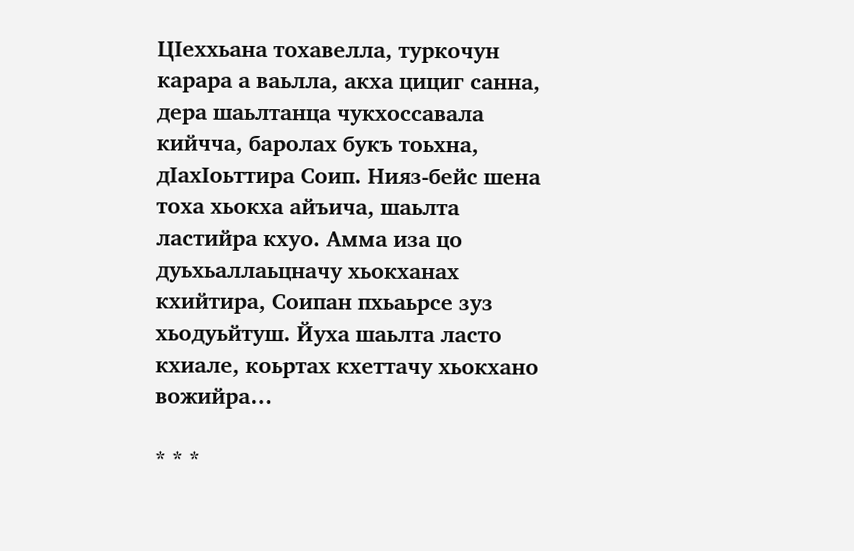ЦIеххьана тохавелла, туркочун карара а ваьлла, акха цициг санна, дера шаьлтанца чукхоссавала кийчча, баролах букъ тоьхна, дIахIоьттира Соип. Нияз-бейс шена тоха хьокха айъича, шаьлта ластийра кхуо. Амма иза цо дуьхьаллаьцначу хьокханах кхийтира, Соипан пхьаьрсе зуз хьодуьйтуш. Йуха шаьлта ласто кхиале, коьртах кхеттачу хьокхано вожийра…

* * *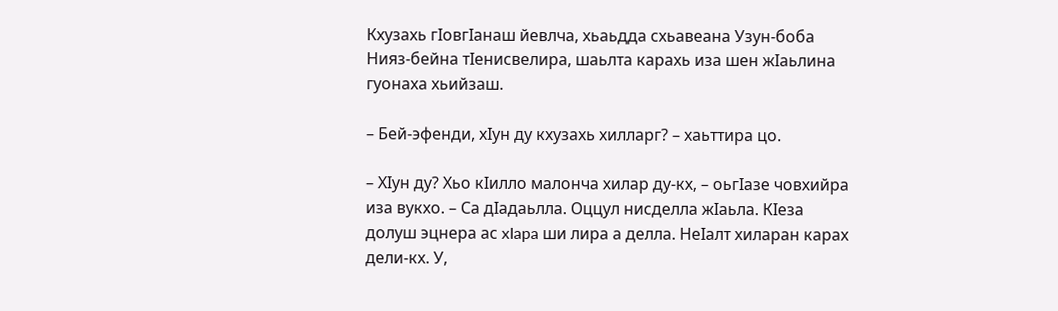Кхузахь гIовгIанаш йевлча, хьаьдда схьавеана Узун-боба Нияз-бейна тIенисвелира, шаьлта карахь иза шен жIаьлина гуонаха хьийзаш.

– Бей-эфенди, хIун ду кхузахь хилларг? – хаьттира цо.

– ХIун ду? Хьо кIилло малонча хилар ду-кх, – оьгIазе човхийра иза вукхо. – Са дIадаьлла. Оццул нисделла жIаьла. КIеза долуш эцнера ас xIapa ши лира а делла. НеIалт хиларан карах дели-кх. У,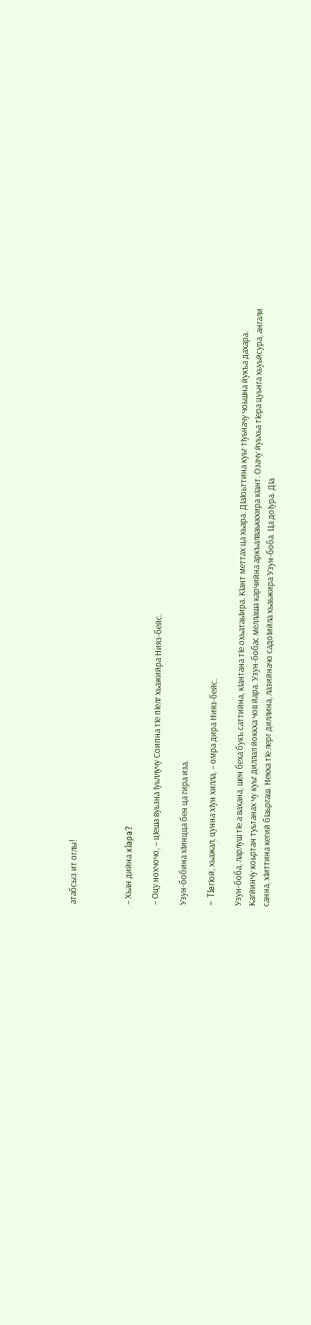атабсыз ит оглы!



– Хьан дийна xIapa?

– Оцу нохчочо, – цIеша вуьзна Iуьллучу Соипна тIе пIелг хьажийра Нияз-бейс.

Узун-бобина хIинцца бен ца гира иза.

– TIeгIой, хьажал, цунна хIун хилла, – омра дира Нияз-бейс.

Узун-боба, ларлуш тIе а вахана, шен беха букъ саттийна, кIантана тIе охьатаьIира. КIант меттах ца хьара. ДIаIоьттина куьг тIуьначу чоьшна йукъа дахара. Кагйинчу коьртан туьтанах чу куьг диллал йоккха чов йара. Узун-бобас меллаша карчийна аркъалваьккхира кIант. Озачу йуьхьа тIера цуьнга хьуьйсура, ангали санна, хIиттина кегий бIаьргаш. Некха тIе лерг диллина, лазийначо садоIийла хьаьжира Узун-боба. Ца доIура. ДIа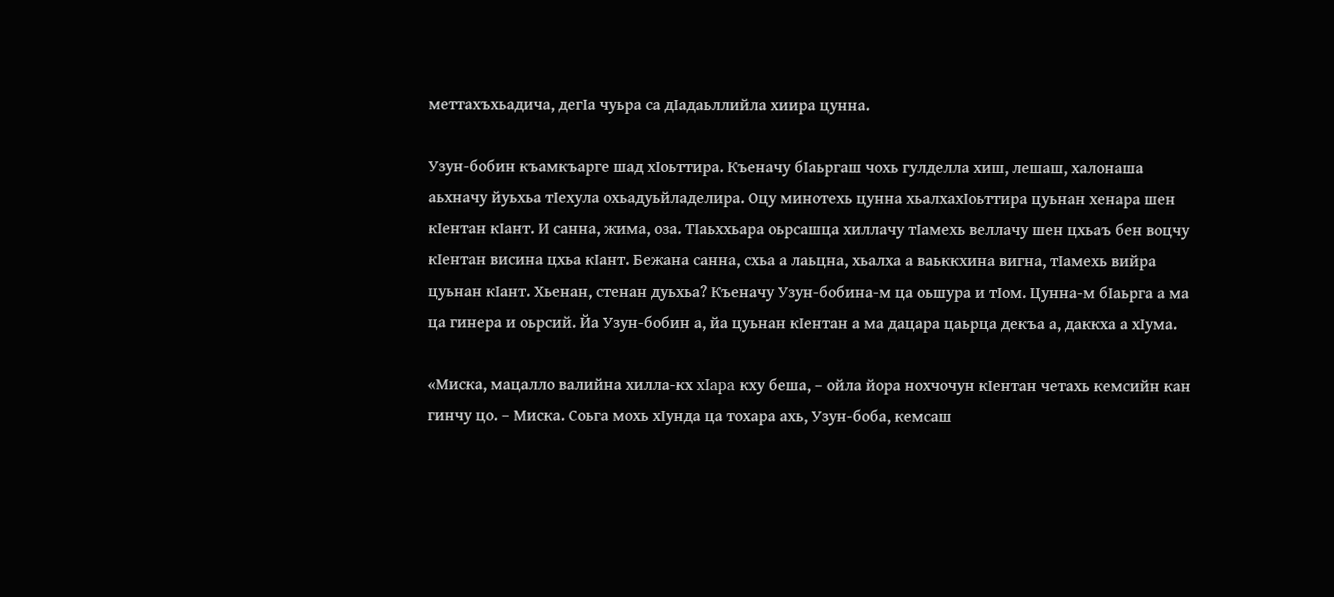меттахъхьадича, дегIа чуьра са дIадаьллийла хиира цунна.

Узун-бобин къамкъарге шад хIоьттира. Къеначу бIаьргаш чохь гулделла хиш, лешаш, халонаша аьхначу йуьхьа тIехула охьадуьйладелира. Оцу минотехь цунна хьалхахIоьттира цуьнан хенара шен кIентан кIант. И санна, жима, оза. ТIаьххьара оьрсашца хиллачу тIамехь веллачу шен цхьаъ бен воцчу кIентан висина цхьа кIант. Бежана санна, схьа а лаьцна, хьалха а ваьккхина вигна, тIамехь вийра цуьнан кIант. Хьенан, стенан дуьхьа? Къеначу Узун-бобина-м ца оьшура и тIом. Цунна-м бIаьрга а ма ца гинера и оьрсий. Йа Узун-бобин а, йа цуьнан кIентан а ма дацара цаьрца декъа а, даккха а хIума.

«Миска, мацалло валийна хилла-кх xIapa кху беша, – ойла йора нохчочун кIентан четахь кемсийн кан гинчу цо. – Миска. Соьга мохь хIунда ца тохара ахь, Узун-боба, кемсаш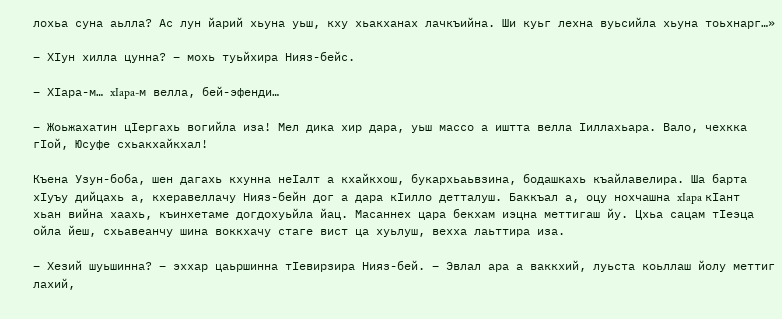лохьа суна аьлла? Ас лун йарий хьуна уьш, кху хьакханах лачкъийна. Ши куьг лехна вуьсийла хьуна тоьхнарг…»

– ХIун хилла цунна? – мохь туьйхира Нияз-бейс.

– ХIара-м… xIapa-м велла, бей-эфенди…

– Жоьжахатин цIергахь вогийла иза! Мел дика хир дара, уьш массо а иштта велла Iиллахьара. Вало, чехкка гIой, Юсуфе схьакхайкхал!

Къена Узун-боба, шен дагахь кхунна неIалт а кхайкхош, букархьаьвзина, бодашкахь къайлавелира. Ша барта хIуъу дийцахь а, кхеравеллачу Нияз-бейн дог а дара кIилло детталуш. Баккъал а, оцу нохчашна xIapa кIант хьан вийна хаахь, къинхетаме догдохуьйла йац. Масаннех цара бекхам иэцна меттигаш йу. Цхьа сацам тIеэца ойла йеш, схьавеанчу шина воккхачу стаге вист ца хуьлуш, вехха лаьттира иза.

– Хезий шуьшинна? – эххар цаьршинна тIевирзира Нияз-бей. – Эвлал ара а ваккхий, луьста коьллаш йолу меттиг лахий,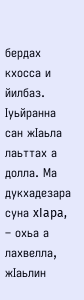бердах кхосса и йилбаз. Iуьйранна сан жIаьла лаьттах а долла. Ма дукхадезара суна xIapa, – охьа а лахвелла, жIаьлин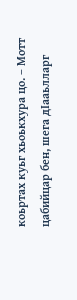коьртах куьг хьоькхура цо. – Мотт цабийцар бен, шега дIааьлларг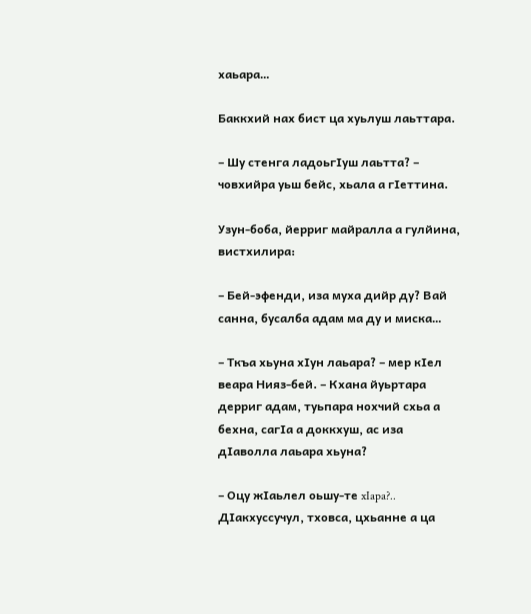хаьара…

Баккхий нах бист ца хуьлуш лаьттара.

– Шу стенга ладоьгIуш лаьтта? – човхийра уьш бейс, хьала а гIеттина.

Узун-боба, йерриг майралла а гулйина, вистхилира:

– Бей-эфенди, иза муха дийр ду? Вай санна, бусалба адам ма ду и миска…

– Ткъа хьуна хIун лаьара? – мер кIел веара Нияз-бей. – Кхана йуьртара дерриг адам, туьпара нохчий схьа а бехна, caгIa а доккхуш, ас иза дIаволла лаьара хьуна?

– Оцу жIаьлел оьшу-те xIapa?.. ДIакхуссучул, тховса, цхьанне а ца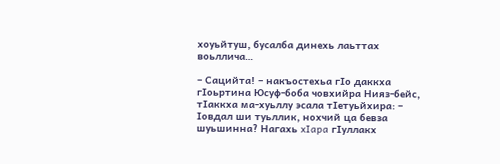хоуьйтуш, бусалба динехь лаьттах воьллича…

– Сацийта! – накъостехьа гIо даккха гIоьртина Юсуф-боба човхийра Нияз-бейс, тIаккха ма-хуьллу эсала тIетуьйхира: – Iовдал ши туьллик, нохчий ца бевза шуьшинна? Нагахь xIapa гIуллакх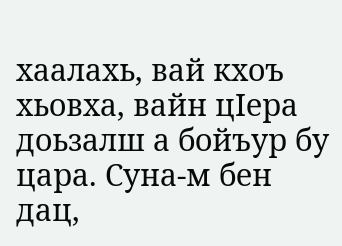хаалахь, вай кхоъ хьовха, вайн цIера доьзалш а бойъур бу цара. Суна-м бен дац,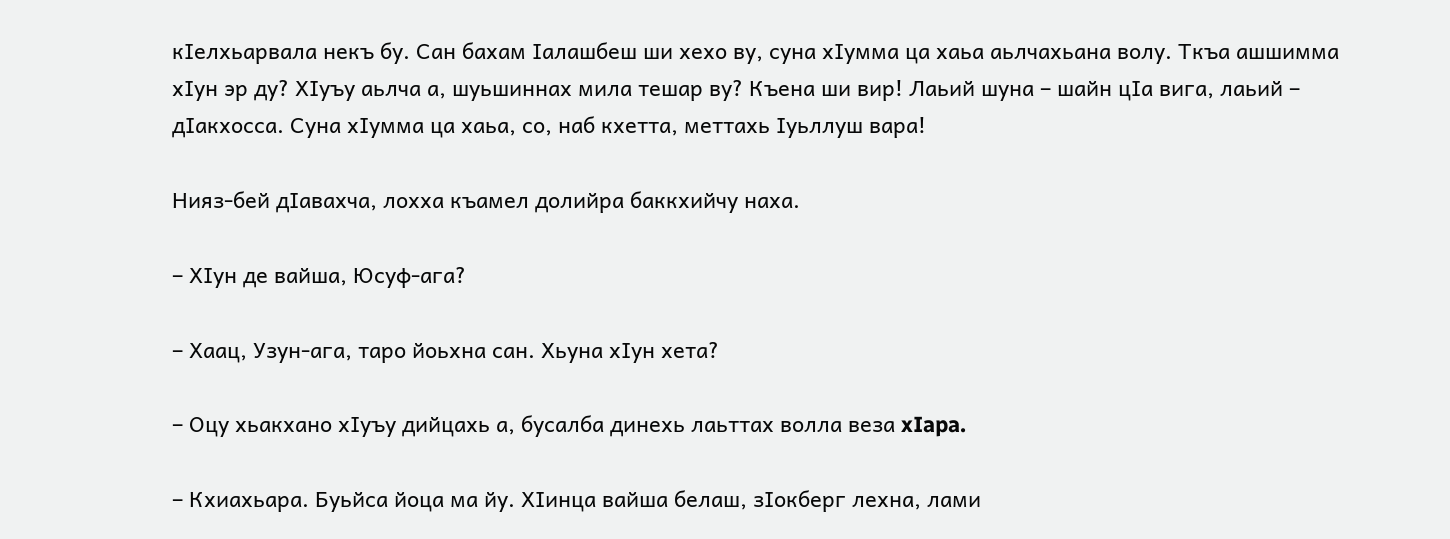кIелхьарвала некъ бу. Сан бахам Iалашбеш ши хехо ву, суна хIумма ца хаьа аьлчахьана волу. Ткъа ашшимма хIун эр ду? ХIуъу аьлча а, шуьшиннах мила тешар ву? Къена ши вир! Лаьий шуна – шайн цIа вига, лаьий – дIакхосса. Суна хIумма ца хаьа, со, наб кхетта, меттахь Iуьллуш вара!

Нияз-бей дIавахча, лохха къамел долийра баккхийчу наха.

– ХIун де вайша, Юсуф-ага?

– Хаац, Узун-ага, таро йоьхна сан. Хьуна хIун хета?

– Оцу хьакхано хIуъу дийцахь а, бусалба динехь лаьттах волла веза xIapa.

– Кхиахьара. Буьйса йоца ма йу. ХIинца вайша белаш, зIокберг лехна, лами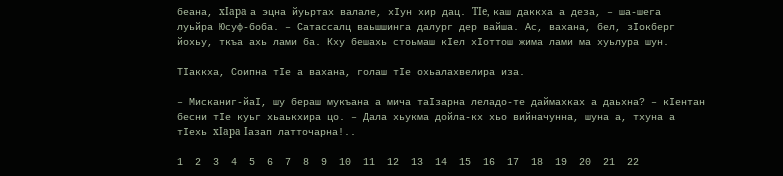беана, xIapa а эцна йуьртах валале, хIун хир дац. TIe, каш даккха а деза, – ша-шега луьйра Юсуф-боба. – Сатассалц ваьшшинга далург дер вайша. Ас, вахана, бел, зIокберг йохьу, ткъа ахь лами ба. Кху бешахь стоьмаш кIел хIоттош жима лами ма хуьлура шун.

ТIаккха, Соипна тIе а вахана, голаш тIе охьалахвелира иза.

– Мисканиг-йаI, шу бераш мукъана а мича таIзарна леладо-те даймахках а даьхна? – кIентан бесни тIе куьг хьаькхира цо. – Дала хьукма дойла-кх хьо вийначунна, шуна а, тхуна а тIехь xIapa Iазап латточарна!..

1  2  3  4  5  6  7  8  9  10  11  12  13  14  15  16  17  18  19  20  21  22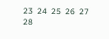23  24  25  26  27  28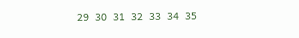29  30  31  32  33  34  35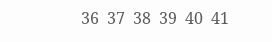36  37  38  39  40  41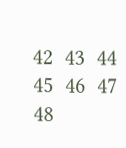42  43  44  45  46  47  48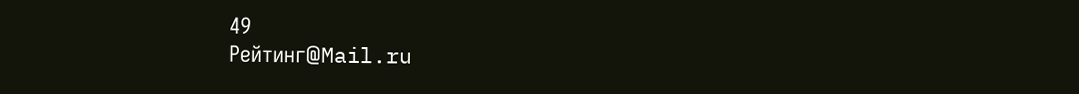49
Рейтинг@Mail.ru